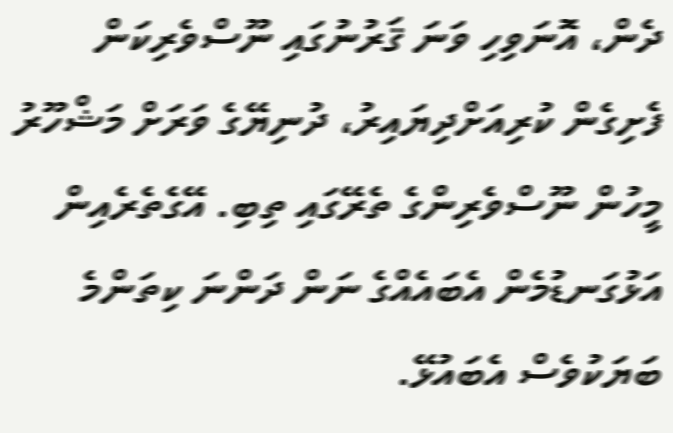ދެން، އޮނަވިހި ވަނަ ޤަރުނުގައި ނޫސްވެރިކަން ފެށިގެން ކުރިއަށްދިޔައިރު، ދުނިޔޭގެ ވަރަށް މަޝްހޫރު މީހުން ނޫސްވެރިންގެ ތެރޭގައި ތިބި. އޭގެތެރެއިން އަޅުގަނޑުމެން އެބައެއްގެ ނަން ދަންނަ ކިތަންމެ ބަޔަކުވެސް އެބައުޅޭ.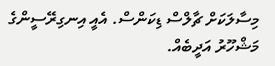މިސާލަކަށް ޗާލްސް ޑިކަންސް. އެއީ އިނގިރޭސީންގެ މަޝްހޫރު އަދީބެއް.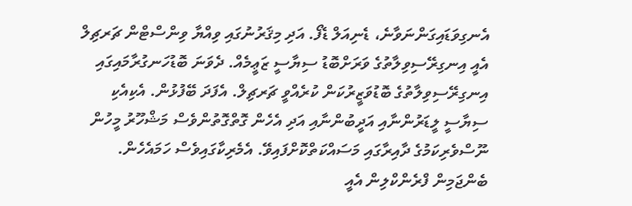އެނގިވަޑައިގަންނަވާނެ، ޑެނިއަލް ޑެފޯ. އަދި މިޤަރުނުގައި ވިއްޔާ ވިންސްޓްން ޗަރޗިލް އެއީ އިނގިރޭސިވިލާތުގެ ވަރަށްބޮޑު ސިޔާސީ ޒަޢީމެއް. ދެވަނަ ބޮޑުހަނގުރާމައިގައި އިނގިރޭސިވިލާތުގެ ބޮޑުވަޒީރުކަން ކުރެއްވީ ޗަރޗިލް. އެފަދަ ބޭފުޅުން. އެކިއެކި ސިޔާސީ ލީޑަރުންނާއި އަދީބުންނާއި އަދި އެހެން ގޮތްގޮތުންވެސް މަޝްހޫރު މީހުން ނޫސްވެރިކަމުގެ ދާއިރާގައި މަސައްކަތްކޮށްފައިވޭ. އެމެރިކާގައިވެސް ހަމައެހެން. ބެންޖަމިން ފްރެންކްލިން އެއީ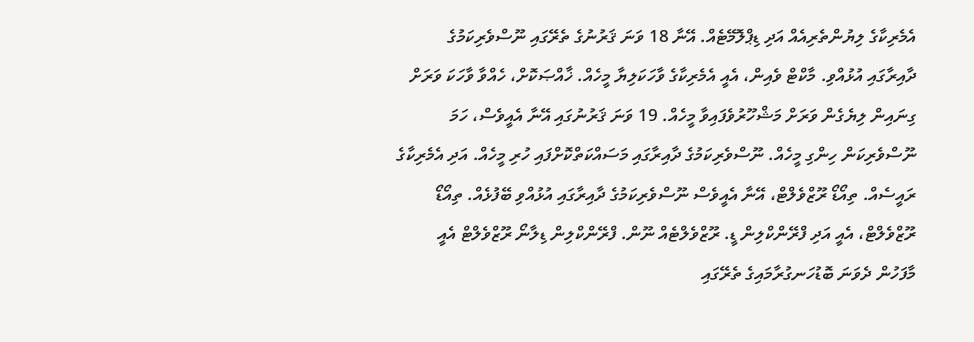އެމެރިކާގެ ލިޔުންތެރިއެއް އަދި ޑިޕްލޮމޭޓެއް. އޭނާ 18 ވަނަ ޤަރުނުގެ ތެރޭގައި ނޫސްވެރިކަމުގެ ދާއިރާގައި އުޅުއްވި. މާކްޓް ވެއިން، އެއީ އެމެރިކާގެ ވާހަކަލިޔާ މީހެއް. ޚާއްޞަކޮށް، ހެއްވާ ވާހަކަ ވަރަށް ގިނައިން ލިޔެގެން ވަރަށް މަޝްހޫރުވެފައިވާ މީހެއް. 19 ވަނަ ޤަރުނުގައި އޭނާ އެއީވެސް، ހަމަ ނޫސްވެރިކަން ހިންގި މީހެއް. ނޫސްވެރިކަމުގެ ދާއިރާގައި މަސައްކަތްކޮށްފައި ހުރި މީހެއް. އަދި އެމެރިކާގެ ރައީސެއް. ތިއޯޑޯ ރޫޒްވެލްޓް، އޭނާ އެއީވެސް ނޫސްވެރިކަމުގެ ދާއިރާގައި އުޅުއްވި ބޭފުޅެއް. ތިއޯޑޯ ރޫޒްވެލްޓް، އެއީ އަދި ފްރޭންކްލިން ޑީ. ރޫޒްވެލްޓެއް ނޫން. ފްރޭންކްލިން ޑިލާނޯ ރޫޒްވެލްޓް އެއީ މާފަހުން ދެވަނަ ބޮޑުހަނގުރާމައިގެ ތެރޭގައި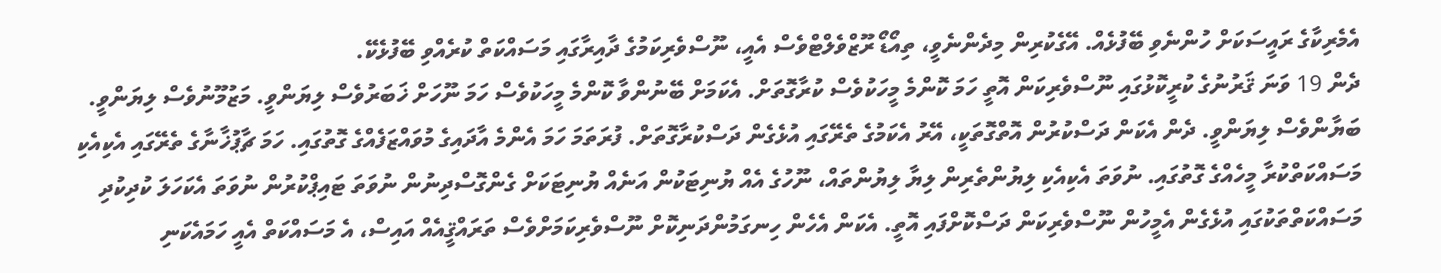އެމެރިކާގެ ރައީސަކަށް ހުންނެވި ބޭފުޅެއް. އޭގެކުރިން މިދެންނެވީ، ތިއޯޑޯ ރޫޒްވެލްޓްވެސް އެއީ، ނޫސްވެރިކަމުގެ ދާއިރާގައި މަސައްކަތް ކުރެއްވި ބޭފުޅެކޭ.
ދެން 19 ވަނަ ޤަރުނުގެ ކުރީކޮޅުގައި ނޫސްވެރިކަން އޮތީ ހަމަ ކޮންމެ މީހަކުވެސް ކުރާގޮތަށް. އެކަމަށް ބޭނުންވާ ކޮންމެ މީހަކުވެސް ހަމަ ނޫހަށް ޚަބަރުވެސް ލިޔަންވީ. މަޒުމޫނުވެސް ލިޔަންވީ. ބަޔާންވެސް ލިޔަންވީ. ދެން އެކަން ދަސްކުރުން އޮތްގޮތަކީ، އޭރު އެކަމުގެ ތެރޭގައި އުޅެގެން ދަސްކުރާގޮތަށް. ފުރަތަމަ ހަމަ އެންމެ އާދައިގެ މުވައްޒަފެއްގެ ގޮތުގައި. ހަމަ ޗާޕުޚާނާގެ ތެރޭގައި އެކިއެކި މަސައްކަތްކުރާ މީހެއްގެ ގޮތުގައި. ނުވަތަ އެކިއެކި ލިޔުންތެރިން ލިޔާ ލިޔުންތައް، ނޫހުގެ އެއް ޔުނިޓަކުން އަނެއް ޔުނިޓަކަށް ގެންގޮސްދިނުން ނުވަތަ ޓައިޕްކުރުން ނުވަތަ އެކަހަލަ ކުދިކުދި މަސައްކަތްތަކުގައި އުޅެގެން އެމީހުން ނޫސްވެރިކަން ދަސްކޮށްފައި އޮތީ. އެކަން އެހެން ހިނގަމުންދަނިކޮށް ނޫސްވެރިކަމަށްވެސް ތަރައްޤީއެއް އައިސް، އެ މަސައްކަތް އެއީ ހަމައެކަނި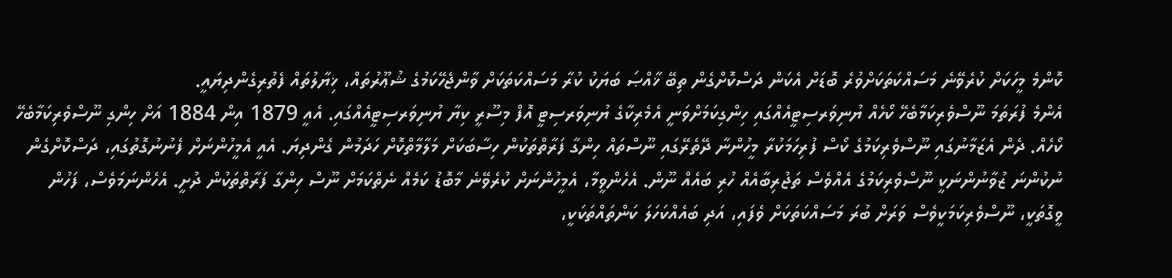ކޮންމެ މީހަކަށް ކުރެވޭނެ މަސައްކަތަކަށްވުރެ ބޮޑަށް އެކަން ދަސްކޮށްގެން ތިބޭ ޚާއްޞަ ބަޔަކު ކުރާ މަސައްކަތަކަށް ވާންޖެހޭކަމުގެ ޝުޢޫރުތައް، ޚިޔާލުތައް ފެތުރިގެންދިޔައީ.
އެންމެ ފުރަތަމަ ނޫސްވެރިކަމާބެހޭ ކޯހެއް ޔުނިވަރސިޓީއެއްގައި ހިންގިކަމަށްވަނީ އެމެރިކާގެ ޔުނިވަރސިޓީ އޮފް މިސޫރީ ކިޔާ ޔުނިވަރސިޓީއެއްގައި. އެއީ 1879 އިން 1884 އަށް ހިންގި ނޫސްވެރިކަމާބެހޭ ކޯހެއް. ދެން އެޒަމާނުގައި ނޫސްވެރިކަމުގެ ކޯސް ފުރިހަމަކުރާ މީހުންނާ ދޭތެރޭގައި ނޫސްތައް ހިންގާ ފަރާތްތަކުން ހިސާބަކަށް މަލާމާތްކޮށް ހަދަމުން ގެންދިޔަ. އެއީ އެމީހުންނަށް ފެނުނުގޮތުގައި، ދަސްކޮށްގެން ނުކުންނަ ޒުވާނުންނަކީ ނޫސްވެރިކަމުގެ އެއްވެސް ތަޖުރިބާއެއް ހުރި ބައެއް ނޫން. އެހެންވީމާ، އެމީހުންނަށް ކުރެވޭނެ މާބޮޑު ކަމެއް ނެތްކަމަށް ނޫސް ހިންގާ ފަރާތްތަކުން ދުށީ. އެހެންނަމަވެސް، ފަހުން ވީގޮތަކީ، ނޫސްވެރިކަމަކީވެސް ވަރަށް ބުރަ މަސައްކަތަކަށް ވެފައި، އަދި ބައެއްކަހަލަ ކަންތައްތަކަކީ،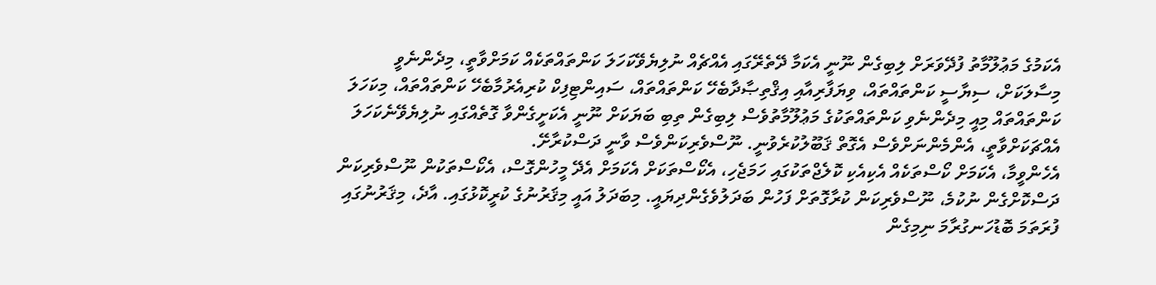އެކަމުގެ މަޢުލޫމާތު ފުދޭވަރަށް ލިބިގެން ނޫނީ އެކަމާ ދޭތެރޭގައި އެއްޗެއް ނުލިޔެވޭކަހަލަ ކަންތައްތަކެއް ކަމަށްވާތީ، މިދެންނެވީ މިސާލަކަށް، ސިޔާސީ ކަންތައްތައް، ވިޔަފާރިއާއި އިޤްތިޞާދާބެހޭ ކަންތައްތައް، ސައިންޓިފިކް ކުރިއެރުމާބެހޭ ކަންތައްތައް، މިކަހަލަ ކަންތައްތައް މިއީ މިދެންނެވި ކަންތައްތަކުގެ މަޢުލޫމާތުވެސް ލިބިގެން ތިބި ބަޔަކަށް ނޫނީ އެކަށީގެންވާ ގޮތެއްގައި ނުލިޔެވޭނެކަހަލަ އެއްޗަކަށްވާތީ، އެންމެންނަށްވެސް އެގޮތް ޤަބޫލުކުރެވުނީ. ނޫސްވެރިކަންވެސް ވާނީ ދަސްކުރާށޭ.
އެހެންވީމާ، އެކަމަށް ކޯސްތަކެއް އެކިއެކި ކޮލެޖްތަކުގައި ހަމަޖެހި، އެކޯސްތަކަށް އެކަމަށް އެދޭ މީހުންގޮސް، އެކޯސްތަކުން ނޫސްވެރިކަން ދަސްކޮށްގެން ނުކުމެ، ނޫސްވެރިކަން ކުރާގޮތަށް ފަހުން ބަދަލުވެގެންދިޔައީ. މިބަދަލު އައީ މިޤަރުނުގެ ކުރީކޮޅުގައި. އާދެ، މިޤަރުނުގައި ފުރަތަމަ ބޮޑުހަނގުރާމަ ނިމިގެން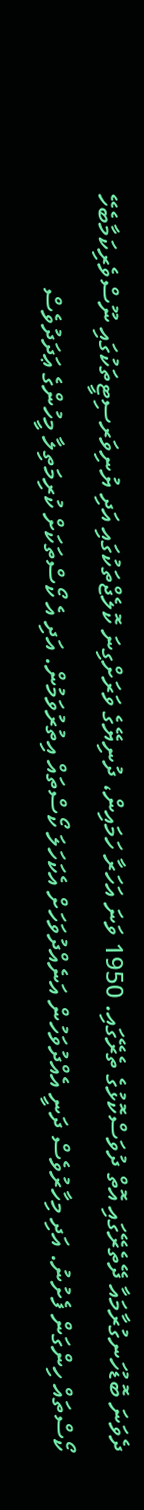ދެވަނަ ބޮޑުހަނގުރާމައާ ދޭތެރޭގައި އޮތް ދުވަސްކޮޅުގެ ތެރޭގައި. 1950 ވަނަ އަހަރާ ހަމައިން، ދުނިޔޭގެ ވަރަށްގިނަ ކޮލެޖްތަކުގައި އަދި ޔުނިވަރސިޓީތަކުގައި ނޫސްވެރިކަމާބެހޭ ކޯސްތައް ހިންގަން ފެށުނު. އަދި މިހާރުވެސް ދަނީ އެއްދުވަހުން އަނެއްދުވަހަށް އެކަހަލަ ކޯސްތައް އިތުރުވަމުން. އަދި އެ ކޯސްތަކަށް ކުރިމަތިލާ މީހުންގެ ޢަދަދުވެސް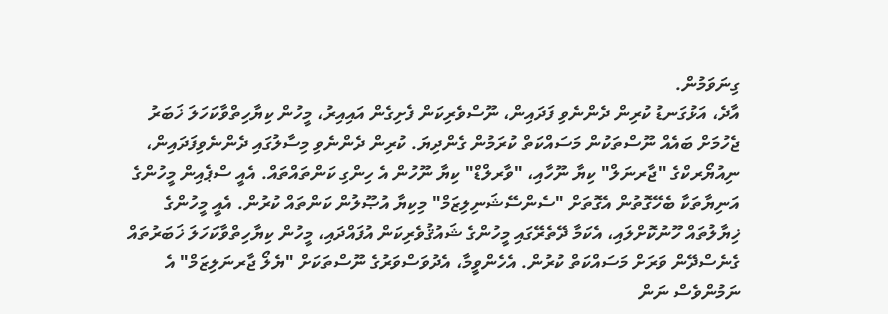ގިނަވަމުން.
އާދެ، އަޅުގަނޑު ކުރިން ދެންނެވި ފަދައިން، ނޫސްވެރިކަން ފެށިގެން އައިއިރު، މީހުން ކިޔާހިތްވާކަހަލަ ޚަބަރު ޖެހުމަށް ބައެއް ނޫސްތަކުން މަސައްކަތް ކުރަމުން ގެންދިޔަ. ކުރިން ދެންނެވި މިސާލުގައި ދެންނެވިފަދައިން، ނިއުޔޯރކްގެ "ޖާރނަލް" ކިޔާ ނޫހާއި، "ވާރލްޑް" ކިޔާ ނޫހުން އެ ހިންގި ކަންތައްތައް. އެއީ ސްޕެއިން މީހުންގެ އަނިޔާތަކާ ބެހޭގޮތުން އެގޮތަށް "ސެންސޭޝަނިލިޒަމް" މިކިޔާ އުޞޫލުން ކަންތައް ކުރުން. އެއީ މީހުންގެ ޚިޔާލުތައް ހޫނުކޮށްލައި، އެކަމާ ދޭތެރޭގައި މީހުންގެ ޝައުޤުވެރިކަން އުފައްދައި، މީހުން ކިޔާހިތްވާކަހަލަ ޚަބަރުތައް ގެނެސްދޭން ވަރަށް މަސައްކަތް ކުރުން. އެހެންވީމާ، އެދުވަސްވަރުގެ ނޫސްތަކަށް "ޔެލޯ ޖާރނަލިޒަމް" އެ ނަމުންވެސް ނަން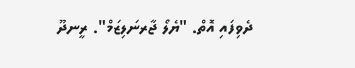ދެވިފައި އޮތް. "ޔެލޯ ޖާރނަލިޒަމް". ރީނދޫ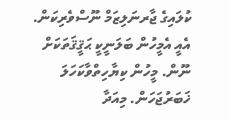ކުލައިގެ ޖާރނަލިޒަމް ނޫސްވެރިކަން. އެއީ އެމީހުން ބަލަނީކީ ޙަޤީޤަތަކަށް ނޫން. މީހުން ކިޔާހިތްވާކަހަލަ ޚަބަރުޖަހަން. މިއަދާ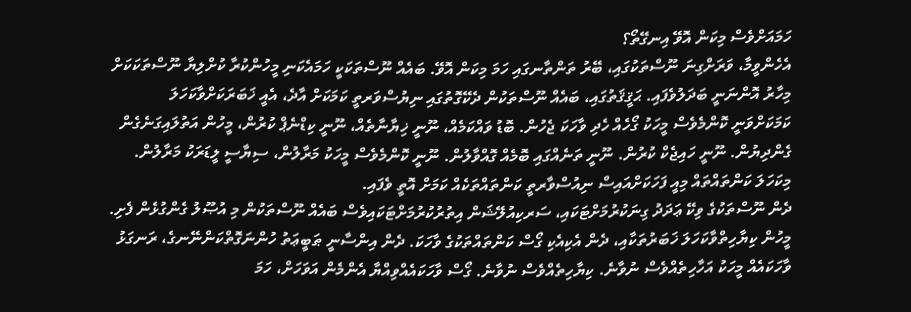ހަމައަށްވެސް މިކަން އޮވޭ އިނގޭތޯ؟
އެހެންވީމާ، ވަރަށްގިނަ ނޫސްތަކުގައި، ބޭރު ތަންތާނގައި ހަމަ މިކަން އޮވޭ. ބައެއް ނޫސްތަކަކީ ހަމައެކަނި މީހުންކުރާ ކުށްލިޔާ ނޫސްތަކަކަށް މިހާރު އޮންނަނީ ބަދަލުވެފައި. ޙަޤީޤަތުގައި، ބައެއް ނޫސްތަކުން ދެކޭގޮތުގައި ނިޔުސްވަރތީ ކަމަކަށް އާދެ، އެއީ ޚަބަރަކަށްވާކަހަލަ ކަމަކަށްވަނީ ކޮންމެވެސް މީހަކު ގޯހެއް ހެދި ވާހަކަ ޖެހުން. ބޮޑު ވައްކަމެއް، ނޫނީ ޚިޔާނާތެއް، ނޫނީ ކިޑްނެޕް ކުރުން، މީހުން އަތުލައިގަނެގެން ގެންދިޔުން. ނޫނީ ހައިޖެކް ކުރުން. ނޫނީ ތަނެއްގައި ބޮމެއް ގޮއްވާލުން. ނޫނީ ކޮންމެވެސް މީހަކު މަރާލުން، ސިޔާސީ ލީޑަރަކު މަރާލުން. މިކަހަލަ ކަންތައްތައް މިއީ ފަހަކަށްއައިސް ނިއުސްވާރތީ ކަންތައްތަކެއް ކަމަށް އޮތީ ވެފައި.
ދެން ނޫސްތަކުގެ ވިކޭ ޢަދަދު ގިނަކުރުމަށްޓަކައި، ސަރކިއުލޭޝަން އިތުރުކުރުމަށްޓަކައިވެސް ބައެއް ނޫސްތަކުން މި އުޞޫލު ގެންގުޅެން ފެށި. މީހުން ކިޔާހިތްވާކަހަލަ ޚަބަރުތަކާއި، ދެން އެކިއެކި ގޯސް ކަންތައްތަކުގެ ވާހަކަ. ދެން އިންސާނީ ޠަބީޢަތު ހުންނަގޮތްކަންނޭނގެ، ރަނގަޅު ވާހަކައެއް މީހަކު އަހާހިތެއްވެސް ނުވާނެ. ކިޔާހިތެއްވެސް ނުވާނެ. ގޯސް ވާހަކައެއްވިއްޔާ އެންމެން އަވަހަށް، ހަމަ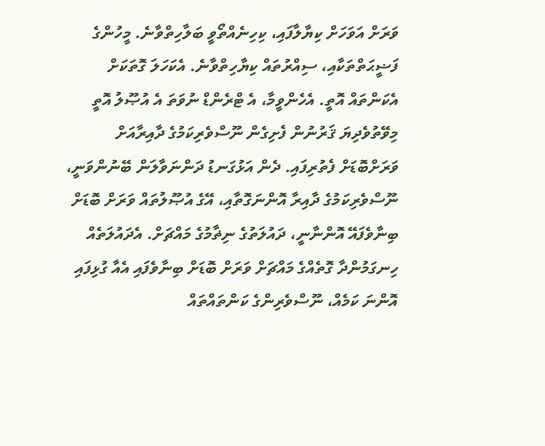ވަރަށް އަވަހަށް ކިޔާލާފައި، ކިހިނެއްތޯވީ ބަލާހިތްވާނެ. މީހުންގެ ފަޟީޙަތްތަކާއި، ސިއްރުތައް ކިޔާހިތްވާނެ. އެކަހަލަ ގޮތަކަށް އެކަންތައް އޮތީ. އެހެންވީމާ، އެ ޓްރެންޑް ނުވަތަ އެ އުޞޫލު އޮތީ މިވޭތުވެދިޔަ ޤަރުނުން ފެށިގެން ނޫސްވެރިކަމުގެ ދާއިރާއަށް ވަރަށްބޮޑަށް ފެތުރިފައި. ދެން އަޅުގަނޑު ދަންނަވާލަން ބޭނުންވަނީ، ނޫސްވެރިކަމުގެ ދާއިރާ އޮންނަގޮތާއި، އޭގެ އުޞޫލުތައް ވަރަށް ބޮޑަށް ބިނާވެފައޭ އޮންނާނީ، ދައުލަތުގެ ނިޡާމުގެ މައްޗަށް. އެދައުލަތެއް ހިނގަމުންދާ ގޮތެއްގެ މައްޗަށް ވަރަށް ބޮޑަށް ބިނާވެފައި އެއާ ގުޅިފައި އޮންނަ ކަމެއް، ނޫސްވެރިންގެ ކަންތައްތައް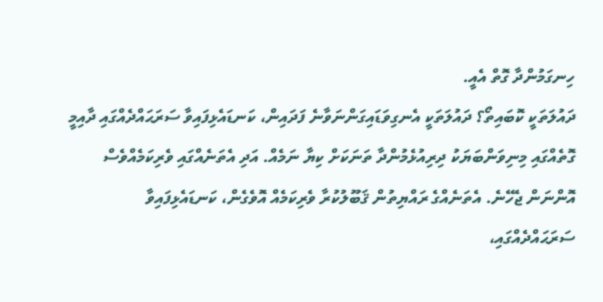ހިނގަމުންދާ ގޮތް އެއީ.
ދައުލަތަކީ ކޮބައިތޯ؟ ދައުލަތަކީ އެނގިވަޑައިގަންނަވާނެ ފަދައިން، ކަނޑައެޅިފައިވާ ސަރަޙައްދެއްގައި ދާއިމީ ގޮތެއްގައި މިނިވަންބަޔަކު ދިރިއުޅެމުންދާ ތަނަކަށް ކިޔާ ނަމެއް. އަދި އެތަނެއްގައި ވެރިކަމެއްވެސް އޮންނަން ޖެހޭނެ. އެތަނެއްގެ ރައްޔިތުން ޤަބޫލުކުރާ ވެރިކަމެއް އޮވެގެން، ކަނޑައެޅިފައިވާ ސަރަޙައްދެއްގައި،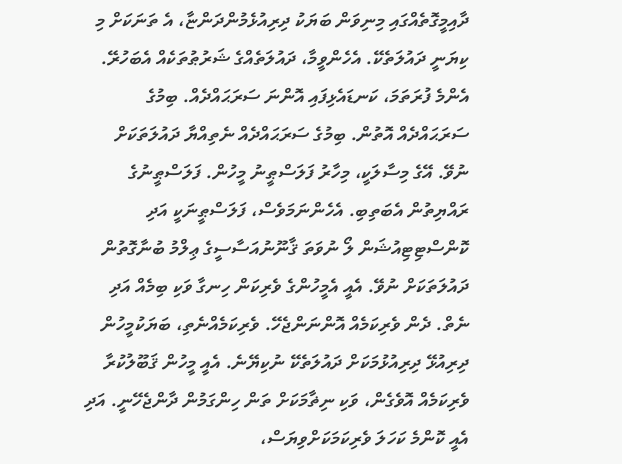ދާއިމީގޮތެއްގައި މިނިވަން ބަޔަކު ދިރިއުޅެމުންދަންޏާ، އެ ތަނަކަށް މި ކިޔަނީ ދައުލަތެކޭ. އެހެންވީމާ، ދައުލަތެއްގެ ޝަރުޠުތަކެއް އެބަހުރޭ. އެންމެ ފުރަތަމަ، ކަނޑައެޅިފައި އޮންނަ ސަރަޙައްދެއް. ބިމުގެ ސަރަޙައްދެއް އޮތުން. ބިމުގެ ސަރަޙައްދެއް ނެތިއްޔާ ދައުލަތަކަށް ނުވޭ. އޭގެ މިސާލަކީ، މިހާރު ފަލަސްޠީނު މީހުން. ފަލަސްޠީނުގެ ރައްޔިތުން އެބަތިބި. އެހެންނަމަވެސް، ފަލަސްޠީނަކީ އަދި ކޮންސްޓިޓިއުޝަން ލޯ ނުވަތަ ޤާނޫނުއަސާސީގެ ޢިލްމު ބުނާގޮތުން ދައުލަތަކަށް ނުވޭ. އެއީ އެމީހުންގެ ވެރިކަން ހިނގާ ވަކި ބިމެއް އަދި ނެތް. ދެން ވެރިކަމެއް އޮންނަންޖެހޭ. ވެރިކަމެއްނެތި، ބަޔަކުމީހުން ދިރިއުޅޭ ދިރިއުޅުމަކަށް ދައުލަތެކޭ ނުކިޔޭނެ. އެއީ މީހުން ޤަބޫލުކުރާ ވެރިކަމެއް އޮވެގެން، ވަކި ނިޡާމަކަށް ތަން ހިންގަމުން ދާންޖެހޭނީ. އަދި އެއީ ކޮންމެ ކަހަލަ ވެރިކަމަކަށްވިޔަސް،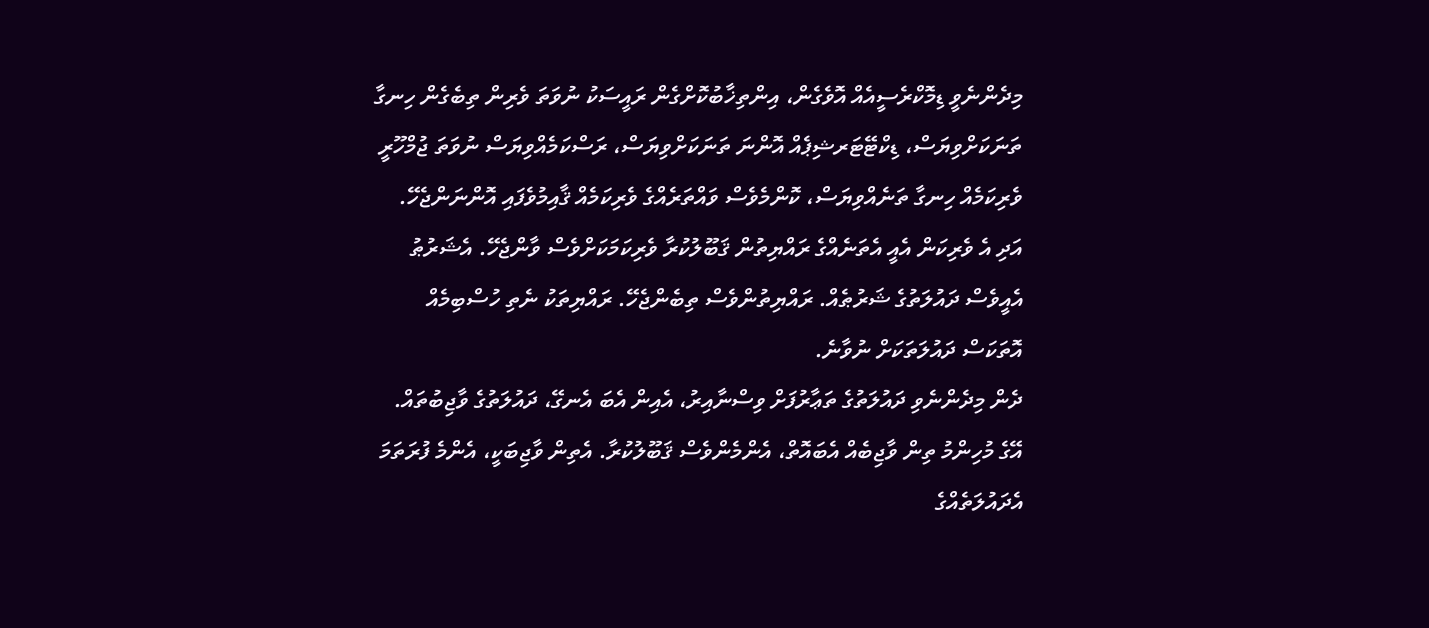މިދެންނެވީ ޑިމޮކްރެސީއެއް އޮވެގެން، އިންތިޚާބުކޮށްގެން ރައީސަކު ނުވަތަ ވެރިން ތިބެގެން ހިނގާ ތަނަކަށްވިޔަސް، ޑިކްޓޭޓަރޝިޕެއް އޮންނަ ތަނަކަށްވިޔަސް، ރަސްކަމެއްވިޔަސް ނުވަތަ ޖުމްހޫރީ ވެރިކަމެއް ހިނގާ ތަނެއްވިޔަސް، ކޮންމެވެސް ވައްތަރެއްގެ ވެރިކަމެއް ޤާއިމުވެފައި އޮންނަންޖެހޭ. އަދި އެ ވެރިކަން އެއީ އެތަނެއްގެ ރައްޔިތުން ޤަބޫލުކުރާ ވެރިކަމަކަށްވެސް ވާންޖެހޭ. އެޝަރުޠު އެއީވެސް ދައުލަތުގެ ޝަރުޠެއް. ރައްޔިތުންވެސް ތިބެންޖެހޭ. ރައްޔިތަކު ނެތި ހުސްބިމެއް އޮތަކަސް ދައުލަތަކަށް ނުވާނެ.
ދެން މިދެންނެވި ދައުލަތުގެ ތަޢާރުފަށް ވިސްނާއިރު، އެއިން އެބަ އެނގޭ، ދައުލަތުގެ ވާޖިބުތައް. އޭގެ މުހިންމު ތިން ވާޖިބެއް އެބައޮތް، އެންމެންވެސް ޤަބޫލުކުރާ. އެތިން ވާޖިބަކީ، އެންމެ ފުރަތަމަ އެދައުލަތެއްގެ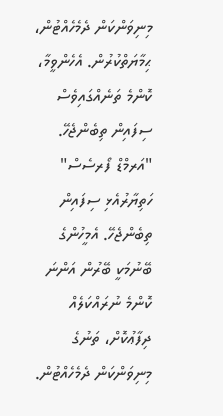މިނިވަންކަން ދެމެހެއްޓުން، ޙިމާޔަތްކުރުން. އެހެންވީމާ، ކޮންމެ ތަނެއްގައިވެސް ސިފައިން ތިބެންޖެހޭ. "އަރމްޑް ފޯރސެސް" ހަތިޔާރުއެޅި ސިފައިން ތިބެންޖެހޭ. އެމީހުންގެ ބޭނުމަކީ ބޭރުން އަންނަ ކޮންމެ ނުރައްކަލެއް ދިފާޢުކޮށް، ތަނުގެ މިނިވަންކަން ދެމެހެއްޓުން.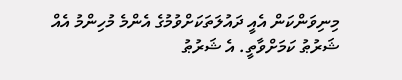މިނިވަންކަން އެއީ ދައުލަތަކަށްވުމުގެ އެންމެ މުހިންމު އެއް ޝަރުޠު ކަމަށްވާތީ. އެ ޝަރުޠު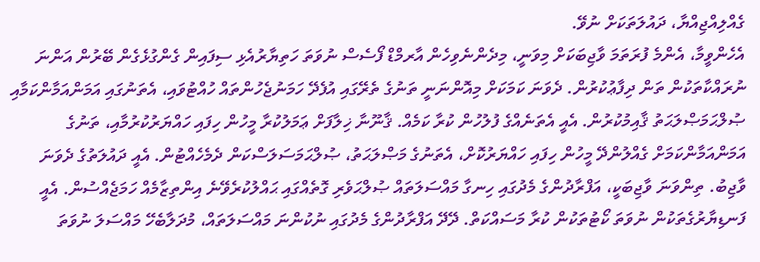ގެއްލިއްޖިއްޔާ، ދައުލަތަކަށް ނުވޭ.
އެހެންވީމާ، އެންމެ ފުރަތަމަ ވާޖިބަކަށް މިވަނީ، މިދެންނެވިހެން އާރމްޑް ފޯސެސް ނުވަތަ ހަތިޔާރުއެޅި ސިފައިން ގެންގުޅެގެން ބޭރުން އަންނަ ނުރައްކާތަކުން ތަން ދިފާޢުކުރުން. ދެވަނަ ކަމަކަށް މިއޮންނަނީ ތަނުގެ ތެރޭގައި އުފެދޭ ހަމަނުޖެހުންތައް ހުއްޓުވައި، އެތަނުގައި އަމަންއަމާންކަމާއި ޞުލްޙަމަޞްލަޙަތު ޤާއިމުކުރުން. އެއީ އެތަނެއްގެ ފުލުހުން ކުރާ ކަމެއް. ޤާނޫނާ ޚިލާފަށް ޢަމަލުކުރާ މީހުން ހިފައި ހައްޔަރުކުރުމާއި، ތަނުގެ އަމަންއަމާންކަމަށް ގެއްލުންދޭ މީހުން ހިފައި ހައްޔަރުކޮށް، އެތަނުގެ މަޞްލަޙަތު، ޞުލްޙަމަސަލަސްކަން ދެމެހެއްޓުން. އެއީ ދައުލަތުގެ ދެވަނަ ވާޖިބު. ތިންވަނަ ވާޖިބަކީ، އަފްރާދުންގެ މެދުގައި ހިނގާ މައްސަލަތައް ޞުލްޙަވެރި ގޮތެއްގައި ޙައްލުކުރެވޭނެ އިންތިޒާމެއް ހަމަޖެއްސުން. އެއީ ފަނޑިޔާރުގެތަކުން ނުވަތަ ކޯޓުތަކުން ކުރާ މަސައްކަތް. ދޭދޭ އަފްރާދުންގެ މެދުގައި ނުކުންނަ މައްސަލަތައް، މުދަލާބެހޭ މައްސަލަ ނުވަތަ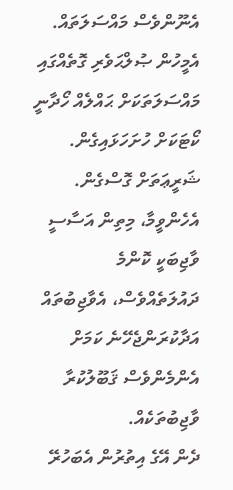އެނޫންވެސް މައްސަލަތައް. އެމީހުން ޞުލްޙަވެރި ގޮތެއްގައި މައްސަލަތަކަށް ޙައްލެއް ހޯދާނީ ކޯޓަކަށް ހުށަހަޅައިގެން. ޝަރީޢަތަށް ގޮސްގެން. އެހެންވީމާ، މިތިން އަސާސީ ވާޖިބަކީ ކޮންމެ ދައުލަތެއްވެސް، އެވާޖިބުތައް އަދާކުރަންޖެހޭނެ ކަމަށް އެންމެންވެސް ޤަބޫލުކުރާ ވާޖިބުތަކެއް.
ދެން އޭގެ އިތުރުން އެބަހުރޭ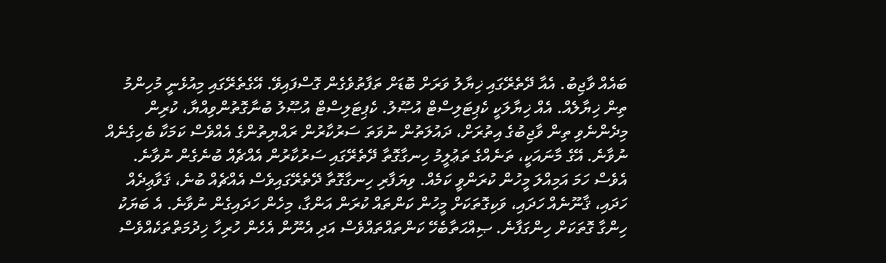ބައެއް ވާޖިބު. އެއާ ދޭތެރޭގައި ޚިޔާލު ވަރަށް ބޮޑަށް ތަފާތުވެގެން ގޮސްފައިވޭ. އޭގެތެރޭގައި މިއުޅެނީ މުހިންމު ތިން ޚިޔާލެއް. އެއް ޚިޔާލަކީ ކެޕިޓަލިސްޓް އުޞޫލު. ކެޕިޓަލިސްޓް އުޞޫލު ބުނާގޮތުންވިއްޔާ، ކުރިން މިދެންނެވި ތިން ވާޖިބުގެ އިތުރަށް، ދައުލަތުން ނުވަތަ ސަރުކާރުން ރައްޔިތުންގެ އެއްވެސް ކަމަކާ ބެހިގެނެއް ނުވާނެ. އޭގެ މާނައަކީ، ތަނެއްގެ ތަޢުލީމު ހިނގާގޮތާ ދޭތެރޭގައި ސަރުކާރުން އެއްޗެއް ބުނެގެން ނުވާނެ. އެވެސް ހަމަ އަމިއްލަ މީހުން ކުރަންވީ ކަމެއް. ވިޔަފާރި ހިނގާގޮތާ ދޭތެރޭގައިވެސް އެއްޗެއް ބުނެ، ޤަވާޢިދެއް ހަދައި، ޤާނޫނެއް ހަދައި، ވަކިގޮތަކަށް މީހުން ކަންތައް ކުރަން އަންގާ، މިހެން ހަދައިގެން ނުވާނެ. އެ ބަޔަކު ހިންގާ ގޮތަކަށް ހިންގަފާނެ. ޞިއްޙަތާބެހޭ ކަންތައްތައްވެސް އަދި އެނޫން އެހެން ހުރިހާ ޚިދުމަތްތަކެއްވެސް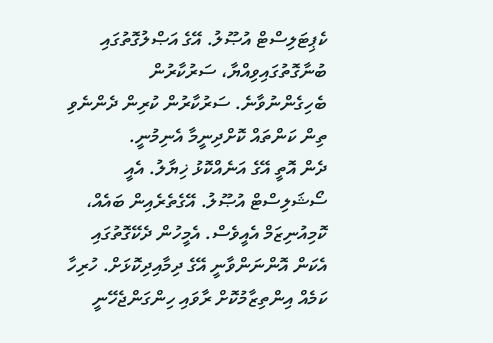ކެޕިޓަލިސްޓް އުޞޫލު. އޭގެ އަޞްލުގޮތުގައި ބުނާގޮތުގައިވިއްޔާ، ސަރުކާރުން ބެހިގެންނުވާނެ. ސަރުކާރުން ކުރިން ދެންނެވި ތިން ކަންތައް ކޮށްދިނީމާ އެނިމުނީ.
ދެން އޮތީ އޭގެ އަނެއްކޮޅު ޚިޔާލު. އެއީ ސޯޝަލިސްޓް އުޞޫލު. އޭގެތެރެއިން ބައެއް، ކޮމިއުނިޒަމް އެއީވެސް. އެމީހުން ދެކޭގޮތުގައި އެކަން އޮންނަންވާނީ އޭގެ ދިމާއިދިކޮޅަށް. ހުރިހާ ކަމެއް އިންތިޒާމުކޮށް ރާވައި ހިންގަންޖެހޭނީ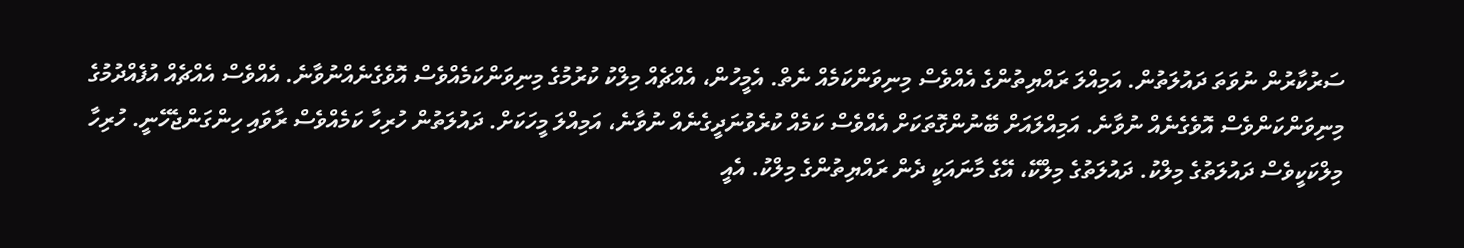ސަރުކާރުން ނުވަތަ ދައުލަތުން. އަމިއްލަ ރައްޔިތުންގެ އެއްވެސް މިނިވަންކަމެއް ނެތް. އެމީހުން، އެއްޗެއް މިލްކު ކުރުމުގެ މިނިވަންކަމެއްވެސް އޮވެގެނެއްނުވާނެ. އެއްވެސް އެއްޗެއް އުފެއްދުމުގެ މިނިވަންކަންވެސް އޮވެގެނެއް ނުވާނެ. އަމިއްލައަށް ބޭނުންގޮތަކަށް އެއްވެސް ކަމެއް ކުރެވުނަދީގެނެއް ނުވާނެ، އަމިއްލަ މީހަކަށް. ދައުލަތުން ހުރިހާ ކަމެއްވެސް ރާވައި ހިންގަންޖެހޭނީ. ހުރިހާ މިލްކަކީވެސް ދައުލަތުގެ މިލްކު. ދައުލަތުގެ މިލްކޭ، އޭގެ މާނައަކީ ދެން ރައްޔިތުންގެ މިލްކު. އެއީ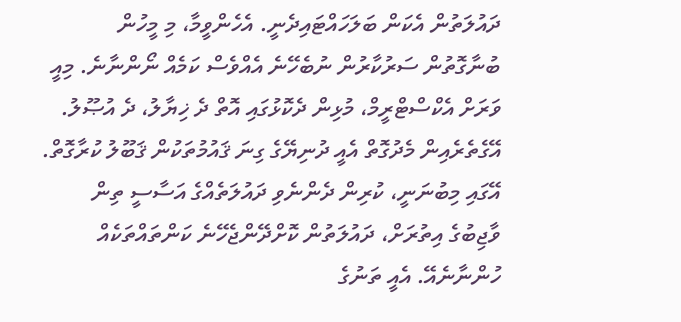ދައުލަތުން އެކަން ބަލަހައްޓައިދެނީ. އެހެންވީމާ، މި މީހުން ބުނާގޮތުން ސަރުކާރުން ނުބެހޭނެ އެއްވެސް ކަމެއް ނޯންނާނެ. މިއީ ވަރަށް އެކްސްޓްރީމް، މުޅިން ދެކޮޅުގައި އޮތް ދެ ޚިޔާލު، ދެ އުޞޫލު. އޭގެތެރެއިން މެދުގޮތް އެއީ ދުނިޔޭގެ ގިނަ ޤައުމުތަކުން ޤަބޫލު ކުރާގޮތް. އޭގައި މިބުނަނީ، ކުރިން ދެންނެވި ދައުލަތެއްގެ އަސާސީ ތިން ވާޖިބުގެ އިތުރަށް، ދައުލަތުން ކޮށްދޭންޖެހޭނެ ކަންތައްތަކެއް ހުންނާނެއޭ. އެއީ ތަނުގެ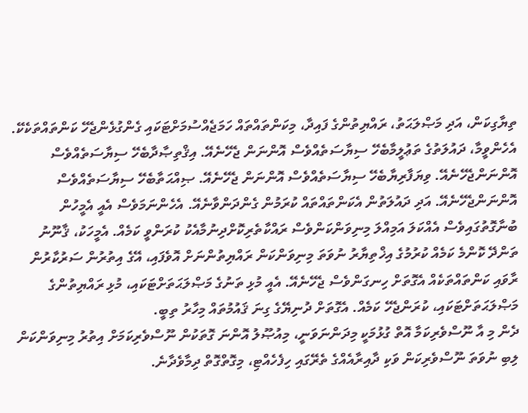ތިޔާގިކަން، އަދި މަޞްލަޙަތު، ރައްޔިތުންގެ ފައިދާ، މިކަންތައްތައް ހަމަޖެއްސުމަށްޓަކައި ގެންގުޅެންޖެހޭ ކަންތައްތަކެކޭ. އެހެންވީމާ، ދައުލަތުގެ ތަޢުލީމާބެހޭ ސިޔާސަތެއްވެސް އޮންނަން ޖެހޭނެއޭ. އިޤްތިޞާދާބެހޭ ސިޔާސަތެއްވެސް އޮންނަންޖެހޭނެއޭ. ވިޔަފާރިޔާބެހޭ ސިޔާސަތެއްވެސް އޮންނަން ޖެހޭނެއޭ. ޞިއްޙަތާބެހޭ ސިޔާސަތެއްވެސް އޮންނަންޖެހޭނެއޭ. އަދި ދައުލަތުން އެކަންތައްތައް ކުރަމުން ގެންދަންވާނެއޭ. އެހެންނަމަވެސް އެއީ އެމީހުން ބުނާގޮތުގައިވެސް އެއްކަލަ އަމިއްލަ މިނިވަންކަންވެސް ރައްކާތެރިކޮށްދިނުމާއެކު ކުރަންވީ ކަމެއް. އެމީހަކު، ޤާނޫނު ތަންދޭ ކޮންމެ ކަމެއް ކުރުމުގެ އިޚްތިޔާރު ނުވަތަ މިނިވަންކަން ރައްޔިތުންނަށް އޮވެފައި، އޭގެ އިތުރުން ސަރުކާރުން ރާވައި ކަންތައްތަކެއް އެގޮތަށް ހިނގަންވެސް ޖެހޭނެއޭ. އެއީ މުޅި ތަނުގެ މަޞްލަޙަތަށްޓަކައި، މުޅި ރައްޔިތުންގެ މަޞްލަޙަތަށްޓަކައި، ކުރަންޖެހޭ ކަމެއް. އެގޮތަށް ދުނިޔޭގެ ގިނަ ޤައުމުތައް މިހާރު ތިބީ.
ދެން މި އާ ނޫސްވެރިކަމާ އޮތް ގުޅުމަކީ މިދަންނަވަނީ، މިއުޞޫލު އޮންނަ ގޮތަކުން ނޫސްވެރިކަމަށް އިތުރު މިނިވަންކަން ލިބި ނުވަތަ ނޫސްވެރިކަން ވަކި ދާއިރާއެއްގެ ތެރޭގައި ހިފެހެއްޓި، މިގޮތްގޮތް ދިމާވެދާނެ.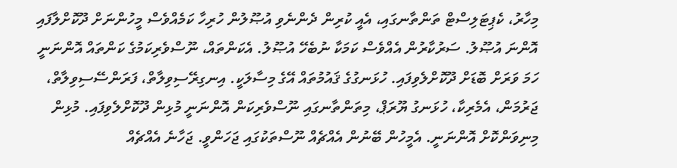މިހާރު، ކެޕިޓަލިސްޓް ތަންތާނގައި، އެއީ ކުރިން ދެންނެވި އުޞޫލުން ހުރިހާ ކަމެއްވެސް މީހުންނަށް ދޫކޮށްލާފައި އޮންނަ އުޞޫލު. ސަރުކާރުން އެއްވެސް ކަމަކާ ނުބެހޭ އުޞޫލު. އެކަންތައް، ނޫސްވެރިކަމުގެ ކަންތައް އޮންނަނީ ހަމަ ވަރަށް ބޮޑަށް ދޫކޮށްލެވިފައި. ހުޅަނގުގެ ޤައުމުތައް އޭގެ މިސާލަކީ. އިނގިރޭސިވިލާތް، ފަރަންސޭސިވިލާތް، ޖަރުމަން، އެމެރިކާ، ހުޅަނގު ޔޫރަޕް، މިތަންތާނގައި ނޫސްވެރިކަން އޮންނަނީ މުޅިން ދޫކޮށްލެވިފައި. މުޅިން މިނިވަންކޮށް އޮންނަނީ. އެމީހުން ބޭނުން އެއްޗެއް ނޫސްތަކުގައި ޖަހަންވީ. ޖަހާނެ އެއްޗެއް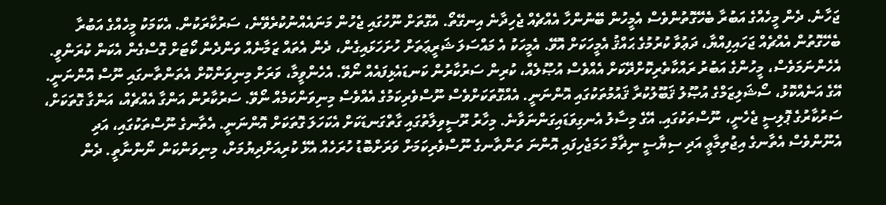ޖަހާނެ. ދެން މީހެއްގެ އަބުރާ ބެހޭގޮތުންވެސް އެމީހުން ބޭނުންހާ އެއްޗެއް ޖެހިދާނެ އިނގޭތޯ. އެގޮތަށް ނޫހުގައި ޖެހުން މަނައެއްނުކުރެވޭނެ، ސަރުކާރަކުން. އެކަމަކު މީހެއްގެ އަބުރާ ބެހޭގޮތުން އެއްޗެއް ޖަހައިފިއްޔާ، ދަޢުވާ ކުރުމުގެ ޙައްޤު އެމީހަކަށް އޮވޭ. އެމީހަކު އެ މައްސަލަ ޝަރީޢަތަށް ހުށަހަޅައިގެން، ދެން އެތައް ޒަމާނެއް ވަންދެން ކޯޓަށް ގޮސްގެން އެކަން ކުރަންވީ. އެހެންނަމަވެސް، މީހުންގެ އަބުރު ރައްކާތެރިކޮށްދޭކަށް އެއްވެސް އުޞޫލެއް، ކުރިން ސަރުކާރުން ކަނޑައެޅިފައެއް ނޯވޭ. އެހެންވީމާ، ވަރަށް މިނިވަންކޮށް އެތަންތާނގައި ނޫސް އޮންނަނީ.
އޭގެ އަނެއްކޮޅު، ސޯޝަލިޒަމްގެ އުޞޫލު ޤަބޫލުކުރާ ޤައުމުތަކުގައި އޮންނަނީ. އެއްގޮތަކަށްވެސް ނޫސްވެރިކަމުގެ އެއްވެސް މިނިވަންކަމެއް ނޯވޭ. ސަރުކާރުން އަންގާ އެއްޗެއް، އަންގާ ގޮތަކަށް، ސަރުކާރުގެ ޕޮލިސީ ޖެހެނީ، ނޫސްތަކުގައި. އޭގެ މިސާލު އެނގިވަޑައިގަންނަވާނެ. މިހާރު ރޫސީވިލާތުގައި ގާތްގަނޑަކަށް އެކަހަލަ ގޮތަކަށް އޮންނަނީ. އެތާނގެ ނޫސްތަކުގައި، އަދި އެނޫންވެސް އެތާނގެ އިޖުތިމާޢީ އަދި ސިޔާސީ ނިޡާމް ހަމަޖެހިފައި އޮންނަ ތަންތާނގެ ނޫސްވެރިކަމަށް ވަރަށްބޮޑު ހުރަހެއް އެޅޭ ކުރިއަށްދިޔުމަށް، މިނިވަންކަން ނޯންނާތީ. ދެން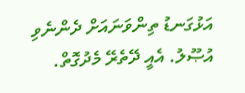އަޅުގަނޑު ތިންވަނައަށް ދެންނެވި އުޞޫލު. އެއީ ދޭތެރޭ މެދުގޮތް.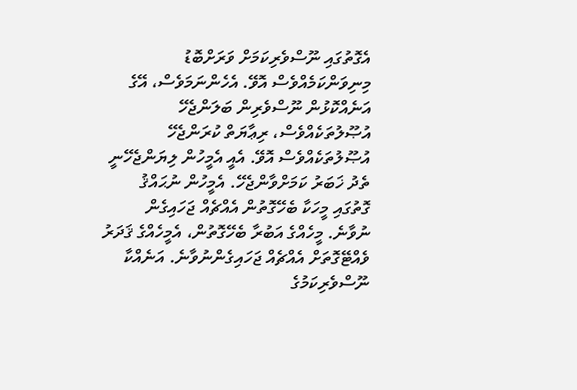އެގޮތުގައި ނޫސްވެރިކަމަށް ވަރަށްބޮޑު މިނިވަންކަމެއްވެސް އޮވޭ. އެހެންނަމަވެސް، އޭގެ އަނެއްކޮޅުން ނޫސްވެރިން ބަލަންޖެހޭ އުޞޫލުތަކެއްވެސް، ރިޢާޔަތް ކުރަންޖެހޭ އުޞޫލުތަކެއްވެސް އޮވޭ. އެއީ އެމީހުން ލިޔަންޖެހޭނީ ތެދު ޚަބަރު ކަމަށްވާންޖެހޭ. އެމީހުން ނުޙައްޤު ގޮތުގައި މީހަކާ ބެހޭގޮތުން އެއްޗެއް ޖަހައިގެން ނުވާނެ. މީހެއްގެ އަބުރާ ބެހޭގޮތުން، އެމީހެއްގެ ޤަދަރު ވެއްޓޭގޮތަށް އެއްޗެއް ޖަހައިގެންނުވާނެ. އަނެއްކާ ނޫސްވެރިކަމުގެ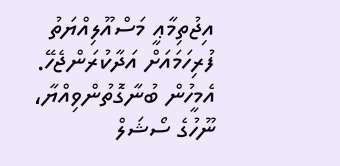އިޖުތިމާޢީ މަސްއޫލިއްޔަތު ފުރިހަމައަށް އަދާކުރަންޖެހޭ. އެމީހުން ބުނާގޮތުންވިއްޔާ، ނޫހުގެ ސޯޝަލް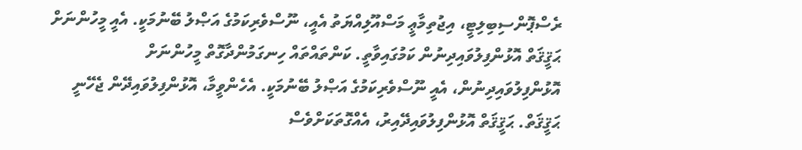ރެސްޕޮންސިބިލިޓީ، އިޖުތިމާޢީ މަސްއޫލިއްޔަތު އެއީ، ނޫސްވެރިކަމުގެ އަޞްލު ބޭނުމަކީ. އެއީ މީހުންނަށް ޙަޤީޤަތް އޮޅުންފިލުވައިދިނުން ކަމުގައިވާތީ. ކަންތައްތައް ހިނގަމުންދާގޮތް މީހުންނަށް އޮޅުންފިލުވައިދިނުން، އެއީ ނޫސްވެރިކަމުގެ އަޞްލު ބޭނުމަކީ. އެހެންވީމާ، އޮޅުންފިލުވައިދޭން ޖެހޭނީ ޙަޤީޤަތް. ޙަޤީޤަތް އޮޅުންފިލުވައިދޭއިރު، އެއްގޮތަކަށްވެސް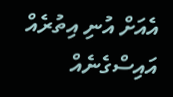އެއަށް އުނި އިތުރެއް އައިސްގެނެއް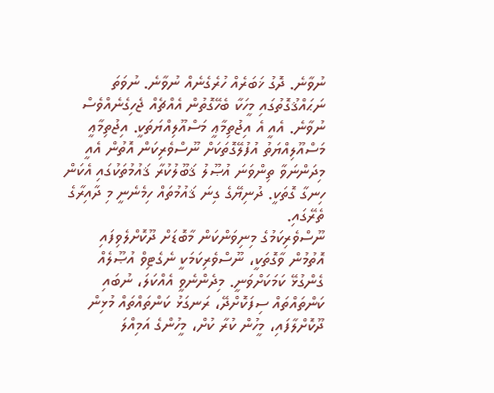ނުވާނެ. ދޮގު ޚަބަރެއް ހުރެގެނެއް ނުވާނެ. ނުވަތަ ނަޙައްޤުގޮތުގައި މީހަކާ ބެހޭގޮތުން އެއްޗެއް ޖެހިގެނެއްވެސް ނުވާނެ. އެއީ އެ އިޖުތިމާޢީ މަސްއޫލިއްޔަތަކީ. އިޖުތިމާޢީ މަސްއޫލިއްޔަތު އުފުލޭގޮތަކަށް ނޫސްވެރިކަން އޮތުން އެއީ މިދަންނަވާ ތިންވަނަ އުޞޫލު ޤަބޫލުކުރާ ޤައުމުތަކުގައި އެކަން ހިނގާ ގޮތަކީ. ދުނިޔޭގެ ގިނަ ޤައުމުތައް ހިމެނެނީ މި ދާއިރާގެ ތެރޭގައި.
ނޫސްވެރިކަމުގެ މިނިވަންކަން މާބޮޑަށް ދޫކޮށްލެވިފައި އޮތުމުން ވާގޮތަކީ، ނޫސްވެރިކަމަކީ ނެގެޓިވް އުޞޫލެއް ގެންގުޅޭ ކަމަކަށްވަނީ. މިދެންނެވީ އެއްކަލަ، ނުބައި ކަންތައްތައް ސިފަކޮށްދޭ، ރަނގަޅު ކަންތައްތައް މުޅިން ދޫކޮށްލާފައި، މީހުން ކުރާ ކުށް، މީހުންގެ އަމިއްލަ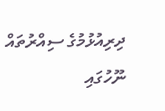ދިރިއުޅުމުގެ ސިއްރުތައް ނޫހުގައި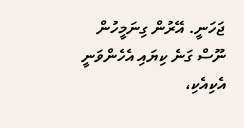ޖަހަނީ. އޭރުން ގިނަމީހުން ނޫސް ގަނެ ކިޔައި އެހެންވަނީ އެކިއެކި،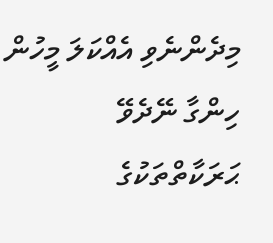މިދެންނެވި އެއްކަލަ މީހުން ހިންގާ ނޭދެވޭ ޙަރަކާތްތަކުގެ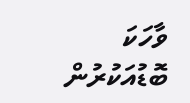ވާހަކަ ބޮޑުއަކުރުން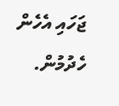ޖަހައި އެހެން ހެދުމުން.